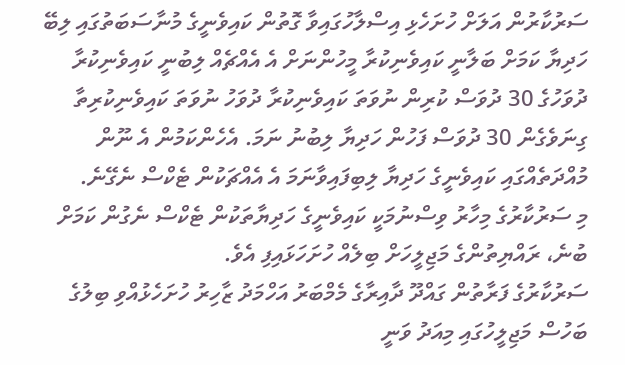ސަރުކާރުން އަލަށް ހުށަހެޅި އިސްލާހުގައިވާ ގޮތުން ކައިވެނީގެ މުނާސަބަތުގައި ލިބޭ ހަދިޔާ ކަމަށް ބަލާނީ ކައިވެނިކުރާ މީހުންނަށް އެ އެއްޗެއް ލިބުނީ ކައިވެނިކުރާ ދުވަހުގެ 30 ދުވަސް ކުރިން ނުވަތަ ކައިވެނިކުރާ ދުވަހު ނުވަތަ ކައިވެނިކުރިތާ ގިނަވެގެން 30 ދުވަސް ފަހުން ހަދިޔާ ލިބުނު ނަމަ. އެހެންކަމުން އެ ނޫން މުއްދަތެއްގައި ކައިވެނީގެ ހަދިޔާ ލިބިފައިވާނަމަ އެ އެއްޗަކުން ޓެކްސް ނެގޭނެ.
މި ސަރުކާރުގެ މިހާރު ވިސްނުމަކީ ކައިވެނީގެ ހަދިޔާތަކުން ޓެކްސް ނެގުން ކަމަށް ބުނެ، ރައްޔިތުންގެ މަޖިލީހަށް ބިލެއް ހުށަހަޅައިފި އެވެ.
ސަރުކާރުގެ ފަރާތުން ގައްދޫ ދާއިރާގެ މެމްބަރު އަހްމަދު ޒާހިރު ހުށަހެޅުއްވި ބިލުގެ ބަހުސް މަޖިލީހުގައި މިއަދު ވަނީ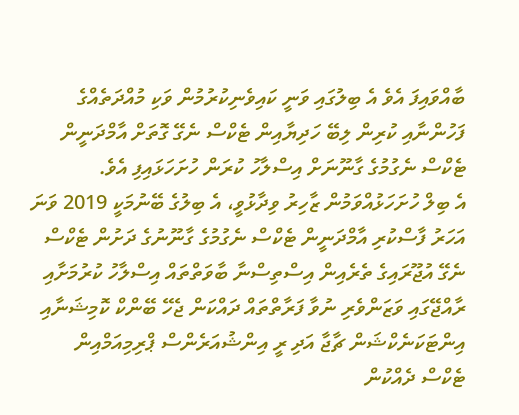ބާއްވައިފަ އެވެ އެ ބިލުގައި ވަނީ ކައިވެނިކުރުމުން ވަކި މުއްދަތެއްގެ ފަހުންނާއި ކުރިން ލިބޭ ހަދިޔާއިން ޓެކްސް ނެގޭ ގޮތަށް އާމްދަނީން ޓެކްސް ނެގުމުގެ ގާނޫނަށް އިސްލާހު ކުރަން ހުށަހަޅައިފި އެވެ.
އެ ބިލް ހުށަހަޅުއްވަމުން ޒާހިރު ވިދާޅުވީ، އެ ބިލުގެ ބޭނުމަކީ 2019 ވަނަ އަހަރު ފާސްކުރި އާމްދަނީން ޓެކްސް ނެގުމުގެ ގާނޫނުގެ ދަށުން ޓެކްސް ނެގޭ އުޖޫރައިގެ ތެރެއިން އިސްތިސްނާ ބާވަތްތައް އިސްލާހު ކުރުމަށާއި ރާއްޖޭގައި ވަޒަންވެރި ނުވާ ފަރާތްތައް ދައްކަން ޖެހޭ ބޭންކް ކޮމިޝަނާއި އިންޓަކަނެކްޝަން ޗާޖާ އަދި ރީ އިންޝުއަރެންސް ޕްރިމިއަމްއިން ޓެކްސް ދެއްކުން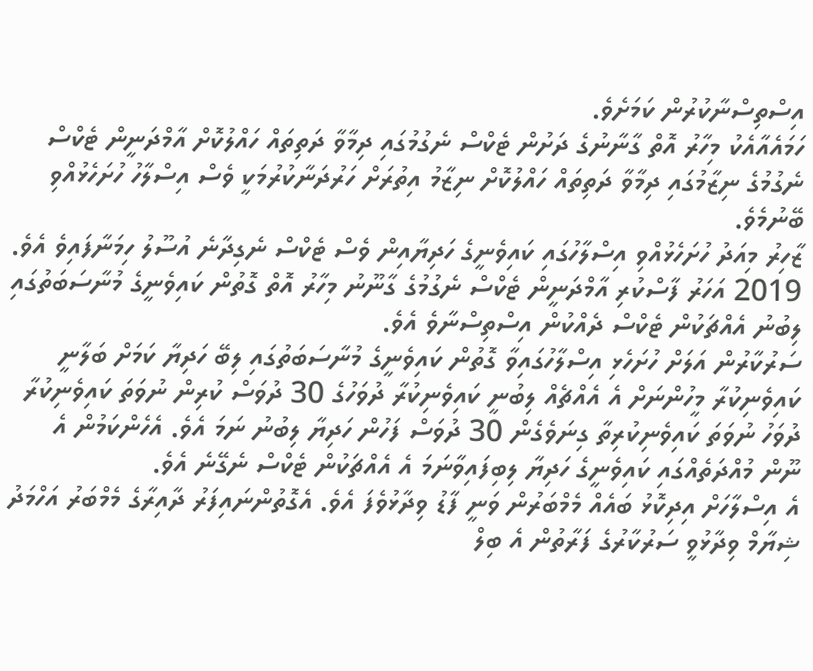އިސްތިސްނާކުރުން ކަމަށެވެ.
ހަމައެއާއެކު މިހާރު އޮތް ގާނާނުގެ ދަށުން ޓެކްސް ނެގުމުގައި ދިމާވާ ދަތިތައް ހައްލުކޮށް އާމްދަނީން ޓެކްސް ނެގުމުގެ ނިޒާމުގައި ދިމާވާ ދަތިތައް ހައްލުކޮށް ނިޒާމު އިތުރަށް ހަރުދަނާކުރުމަކީ ވެސް އިސްލާހު ހުށަހެޅުއްވި ބޭނުމެވެ.
ޒާހިރު މިއަދު ހުށަހެޅުއްވި އިސްލާހުގައި ކައިވެނީގެ ހަދިޔާއިން ވެސް ޓެކްސް ނެގިދާނެ އުސޫލު ހިމަނާފައިވެ އެވެ. 2019 އަހަރު ފާސްކުރި އާމްދަނީން ޓެކްސް ނެގުމުގެ ގާނޫނު މިހާރު އޮތް ގޮތުން ކައިވެނީގެ މުނާސަބަތުގައި ލިބުނު އެއްޗަކުން ޓެކްސް ދެއްކުން އިސްތިސްނާވެ އެވެ.
ސަރުކާރުން އަލަށް ހުށަހެޅި އިސްލާހުގައިވާ ގޮތުން ކައިވެނީގެ މުނާސަބަތުގައި ލިބޭ ހަދިޔާ ކަމަށް ބަލާނީ ކައިވެނިކުރާ މީހުންނަށް އެ އެއްޗެއް ލިބުނީ ކައިވެނިކުރާ ދުވަހުގެ 30 ދުވަސް ކުރިން ނުވަތަ ކައިވެނިކުރާ ދުވަހު ނުވަތަ ކައިވެނިކުރިތާ ގިނަވެގެން 30 ދުވަސް ފަހުން ހަދިޔާ ލިބުނު ނަމަ އެވެ. އެހެންކަމުން އެ ނޫން މުއްދަތެއްގައި ކައިވެނީގެ ހަދިޔާ ލިބިފައިވާނަމަ އެ އެއްޗަކުން ޓެކްސް ނެގޭނެ އެވެ.
އެ އިސްލާހަށް އިދިކޮޅު ބައެއް މެމްބަރުން ވަނީ ފާޑު ވިދާޅުވެފަ އެވެ. އެގޮތުންނައިފަރު ދާއިރާގެ މެމްބަރު އަހްމަދު ޝިޔާމް ވިދާޅުވީ ސަރުކާރުގެ ފަރާތުން އެ ބިލް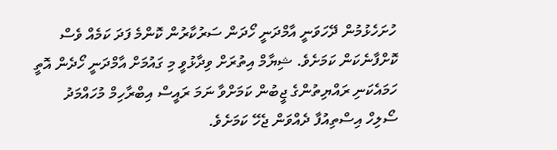ހުށަހެޅުމުން ދޭހަވަނީ އާމްދަނީ ހޯދަން ސަރުކާރުން ކޮންމެ ފަދަ ކަމެއް ވެސް ކޮށްފާނެކަން ކަމަށެވެ. ޝިޔާމް އިތުރަށް ވިދާޅުވީ މި ގައުމަށް އާމްދަނީ ހޯދެން އޮތީ ހަމައެކަނި ރައްޔިތުންގެ ޖީބުން ކަމަށްވާ ނަމަ ރައީސް އިބްރާހިމް މުހައްމަދު ސޯލިހް އިސްތިއުފާ ދެއްވަން ޖެހޭ ކަމަށެވެ.